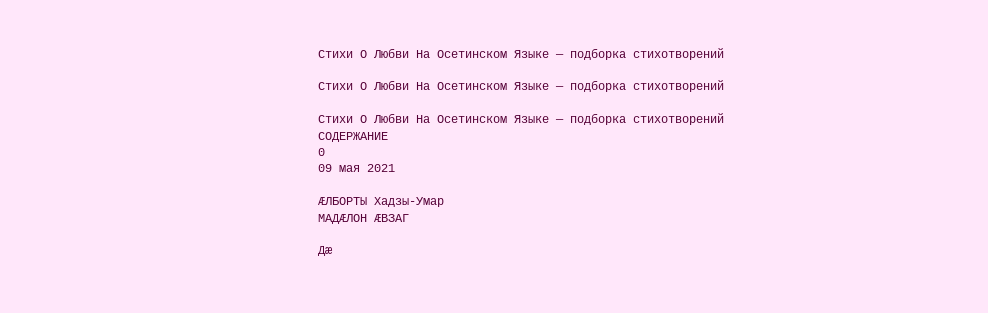Стихи О Любви На Осетинском Языке — подборка стихотворений

Стихи О Любви На Осетинском Языке — подборка стихотворений

Стихи О Любви На Осетинском Языке — подборка стихотворений
СОДЕРЖАНИЕ
0
09 мая 2021

ÆЛБОРТЫ Хадзы-Умар
МАДÆЛОН ÆВЗАГ

Дæ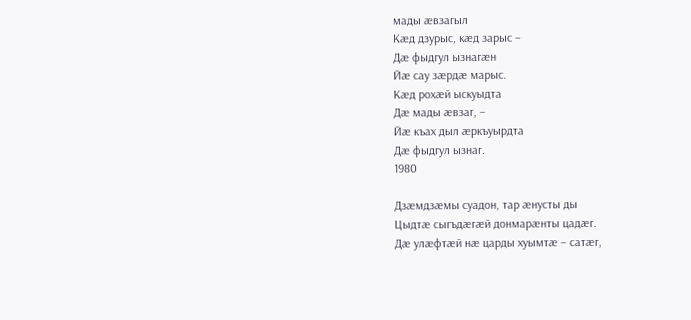мады æвзагыл
Кæд дзурыс, кæд зарыс –
Дæ фыдгул ызнагæн
Йæ сау зæрдæ марыс.
Кæд рохæй ыскуыдта
Дæ мады æвзаг, –
Йæ къах дыл æркъуырдта
Дæ фыдгул ызнаг.
1980

Дзæмдзæмы суадон, тар æнусты ды
Цыдтæ сыгъдæгæй донмарæнты цадæг.
Дæ улæфтæй нæ царды хуымтæ – сатæг,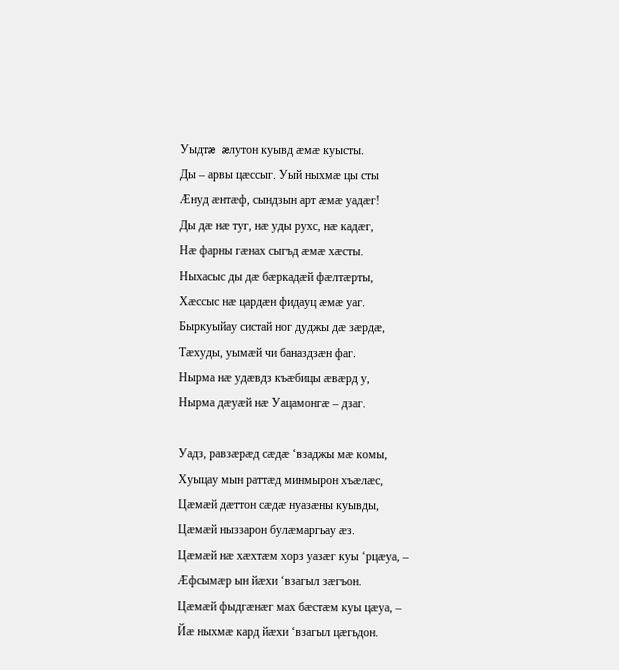Уыдтæ æлутон куывд æмæ куысты.
Ды – арвы цæссыг. Уый ныхмæ цы сты
Æнуд æнтæф, сындзын арт æмæ уадæг!
Ды дæ нæ туг, нæ уды рухс, нæ кадæг,
Нæ фарны гæнах сыгъд æмæ хæсты.
Ныхасыс ды дæ бæркадæй фæлтæрты,
Хæссыс нæ цардæн фидауц æмæ уаг.
Быркуыйау систай ног дуджы дæ зæрдæ,
Тæхуды, уымæй чи баназдзæн фаг.
Нырма нæ удæвдз къæбицы æвæрд у,
Нырма дæуæй нæ Уацамонгæ – дзаг.

Уадз, равзæрæд сæдæ ‘взаджы мæ комы,
Хуыцау мын раттæд минмырон хъæлæс,
Цæмæй дæттон сæдæ нуазæны куывды,
Цæмæй ныззарон булæмаргьау æз.
Цæмæй нæ хæхтæм хорз уазæг куы ‘рцæуа, –
Æфсымæр ын йæхи ‘взагыл зæгъон.
Цæмæй фыдгæнæг мах бæстæм куы цæуа, –
Йæ ныхмæ кард йæхи ‘взагыл цæгьдон.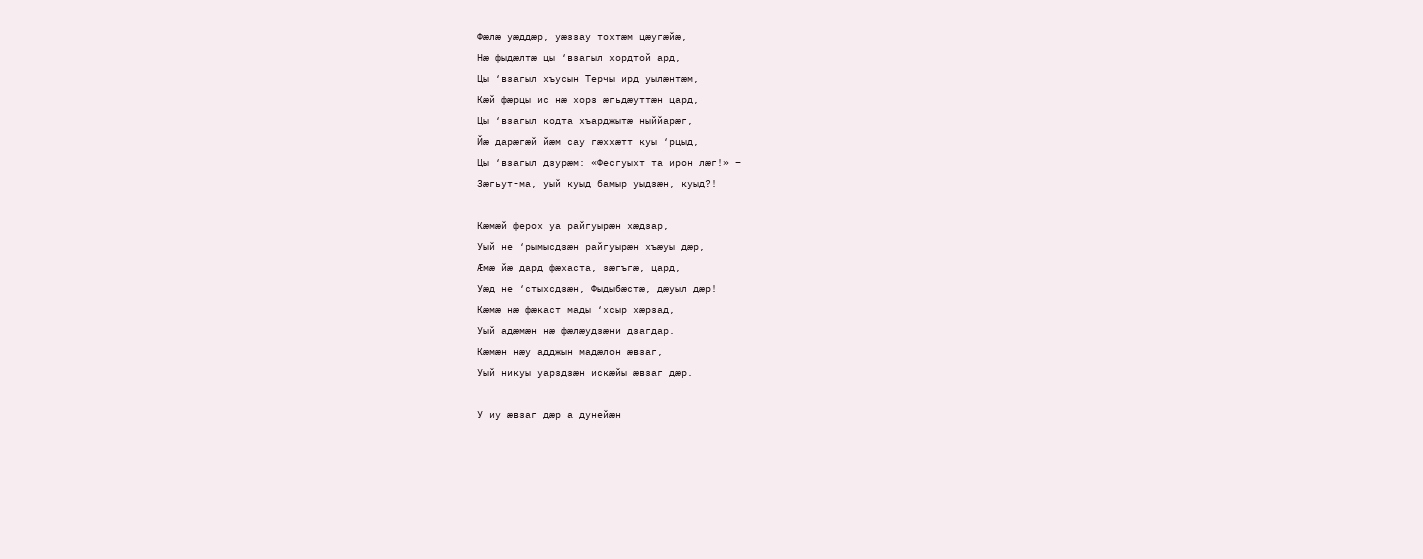Фæлæ уæддæр, уæззау тохтæм цæугæйæ,
Нæ фыдæлтæ цы ‘взагыл хордтой ард,
Цы ‘взагыл хъусын Терчы ирд уылæнтæм,
Кæй фæрцы ис нæ хорз æгьдæуттæн цард,
Цы ‘взагыл кодта хъарджытæ ныййарæг,
Йæ дарæгæй йæм сау гæххæтт куы ‘рцыд,
Цы ‘взагыл дзурæм: «Фесгуыхт та ирон лæг!» –
Зæгьут-ма, уый куыд бамыр уыдзæн, куыд?!

Кæмæй ферох уа райгуырæн хæдзар,
Уый не ‘рымысдзæн райгуырæн хъæуы дæр,
Æмæ йæ дард фæхаста, зæгъгæ, цард,
Уæд не ‘стыхсдзæн, Фыдыбæстæ, дæуыл дæр!
Кæмæ нæ фæкаст мады ‘хсыр хæрзад,
Уый адæмæн нæ фæлæудзæни дзагдар.
Кæмæн нæу адджын мадæлон æвзаг,
Уый никуы уарздзæн искæйы æвзаг дæр.

У иу æвзаг дæр а дунейæн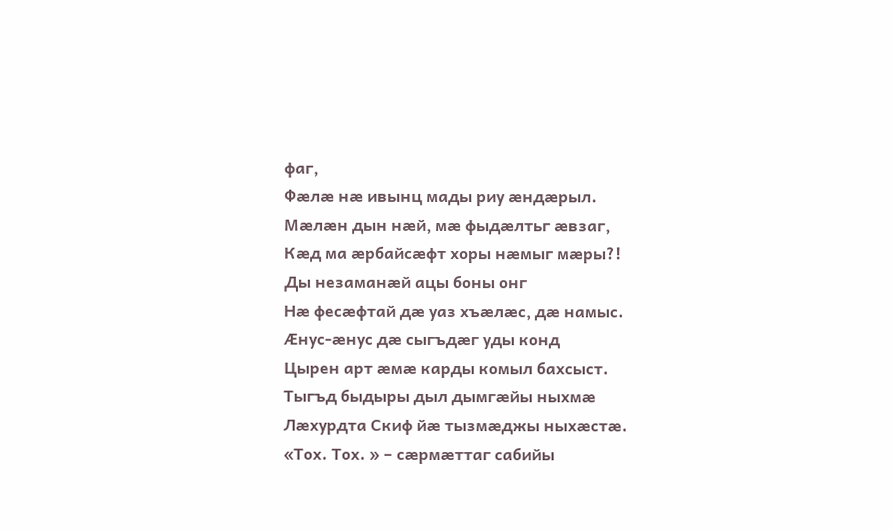фаг,
Фæлæ нæ ивынц мады риу æндæрыл.
Мæлæн дын нæй, мæ фыдæлтьг æвзаг,
Кæд ма æрбайсæфт хоры нæмыг мæры?!
Ды незаманæй ацы боны онг
Нæ фесæфтай дæ уаз хъæлæс, дæ намыс.
Æнус-æнус дæ сыгъдæг уды конд
Цырен арт æмæ карды комыл бахсыст.
Тыгъд быдыры дыл дымгæйы ныхмæ
Лæхурдта Скиф йæ тызмæджы ныхæстæ.
«Тох. Тох. » – сæрмæттаг сабийы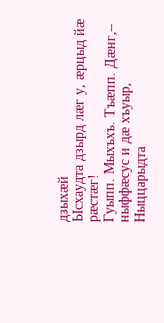дзыхæй
Ысхаудта дзырд лæг у, æрцыд йæ рæстæг!
Гуыпп. Мыхъхъ. Тъæпп. Дæнг,–
ныффæсус и дæ хъуыр,
Ныццарыдта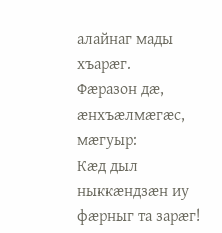алайнаг мады хъарæг.
Фæразон дæ, æнхъæлмæгæс, мæгуыр:
Кæд дыл ныккæндзæн иу фæрныг та зарæг!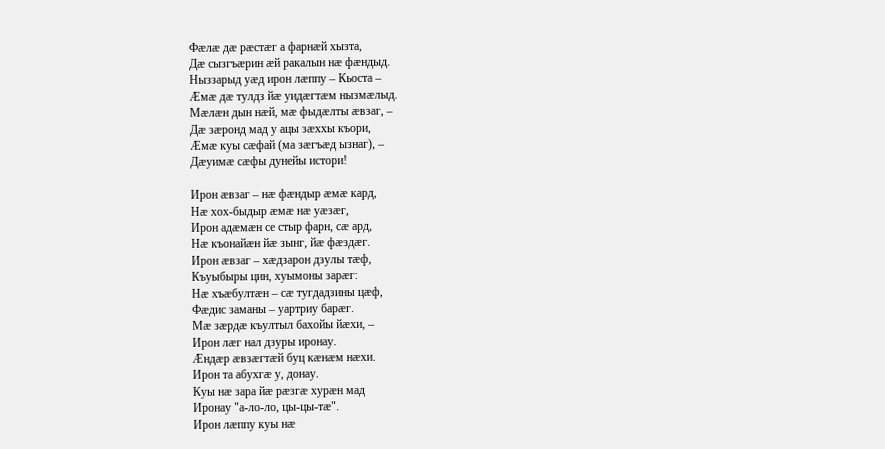Фæлæ дæ рæстæг а фарнæй хызта,
Дæ сызгъæрин æй ракалын нæ фæндыд.
Ныззарыд уæд ирон лæппу – Кьоста –
Æмæ дæ тулдз йæ уидæгтæм нызмæлыд.
Мæлæн дын нæй, мæ фыдæлты æвзаг, –
Дæ зæронд мад у ацы зæххы къори,
Æмæ куы сæфай (ма зæгъæд ызнаг), –
Дæуимæ сæфы дунейы истори!

Ирон æвзаг – нæ фæндыр æмæ кард,
Нæ хох-быдыр æмæ нæ уæзæг,
Ирон адæмæн се стыр фарн, сæ ард,
Нæ къонайæн йæ зынг, йæ фæздæг.
Ирон æвзаг – хæдзарон дзулы тæф,
Къуыбыры цин, хуымоны зарæг:
Нæ хъæбултæн – сæ тугдадзины цæф,
Фæдис заманы – уартриу барæг.
Мæ зæрдæ къултыл бахойы йæхи, –
Ирон лæг нал дзуры иронау.
Æндæр æвзæгтæй буц кæнæм нæхи.
Ирон та абухгæ у, донау.
Куы нæ зара йæ рæзгæ хурæн мад
Иронау "а-ло-ло, цы-цы-тæ".
Ирон лæппу куы нæ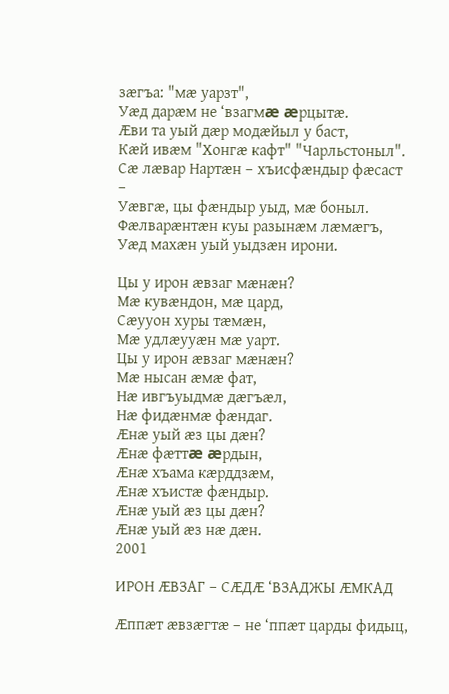зæгъа: "мæ уарзт",
Уæд дарæм не ‘взагмæ æрцытæ.
Æви та уый дæр модæйыл у баст,
Кæй ивæм "Хонгæ кафт" "Чарльстоныл".
Сæ лæвар Нартæн – хъисфæндыр фæсаст –
Уæвгæ, цы фæндыр уыд, мæ боныл.
Фæлварæнтæн куы разынæм лæмæгъ,
Уæд махæн уый уыдзæн ирони.

Цы у ирон æвзаг мæнæн?
Мæ кувæндон, мæ цард,
Сæууон хуры тæмæн,
Мæ удлæууæн мæ уарт.
Цы у ирон æвзаг мæнæн?
Мæ нысан æмæ фат,
Нæ ивгъуыдмæ дæгъæл,
Нæ фидæнмæ фæндаг.
Æнæ уый æз цы дæн?
Æнæ фæттæ æрдын,
Æнæ хъама кæрддзæм,
Æнæ хъистæ фæндыр.
Æнæ уый æз цы дæн?
Æнæ уый æз нæ дæн.
2001

ИРОН ÆВЗАГ – СÆДÆ ‘ВЗАДЖЫ ÆМКАД

Æппæт æвзæгтæ – не ‘ппæт царды фидыц,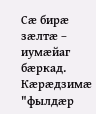Сæ бирæ зæлтæ – иумæйаг бæркад.
Кæрæдзимæ "фылдæр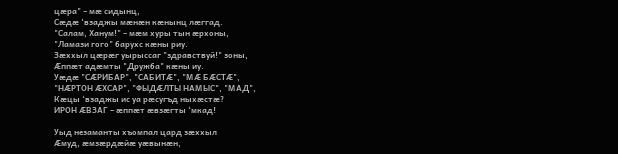цæра" – мæ сидынц,
Сæдæ ‘взаджы мæнæн кæнынц лæггад.
"Салам, Ханум!" – мæм хуры тын æрхоны,
"Ламази гого" барухс кæны риу.
Зæххыл цæрæг уырыссаг "здравствуй!" зоны,
Æппæт адæмты "Дружба" кæны иу.
Уæдæ "СÆРИБАР", "САБИТÆ", "МÆ БÆСТÆ",
"НÆРТОН ÆХСАР", "ФЫДÆЛТЫ НАМЫС", "МАД",
Кæцы ‘взаджы ис уа рæсугъд ныхæстæ?
ИРОН ÆВЗАГ – æппæт æвзæгты ‘мкад!

Уыд незаманты хъомпал цард зæххыл
Æмуд, æмзæрдæйæ уæвынæн,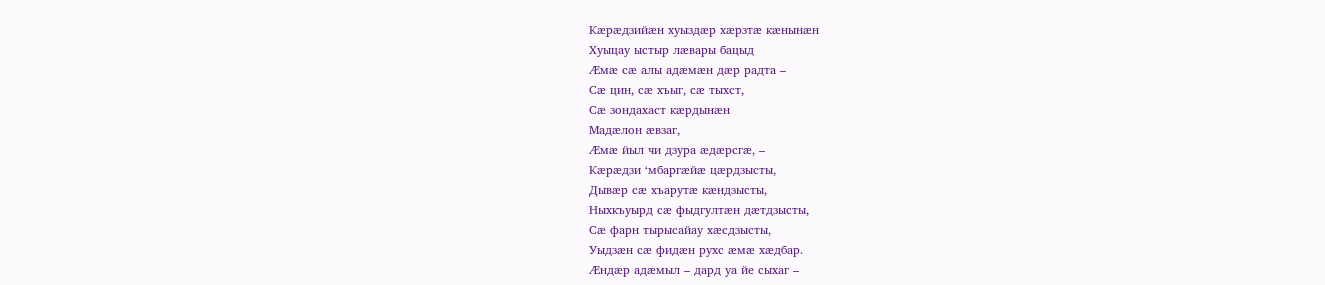Кæрæдзийæн хуыздæр хæрзтæ кæнынæн
Хуыцау ыстыр лæвары бацыд
Æмæ сæ алы адæмæн дæр радта –
Сæ цин, сæ хъыг, сæ тыхст,
Сæ зондахаст кæрдынæн
Мадæлон æвзаг,
Æмæ йыл чи дзура æдæрсгæ, –
Кæрæдзи ‘мбаргæйæ цæрдзысты,
Дывæр сæ хъарутæ кæндзысты,
Ныхкъуырд сæ фыдгултæн дæтдзысты,
Сæ фарн тырысайау хæсдзысты,
Уыдзæн сæ фидæн рухс æмæ хæдбар.
Æндæр адæмыл – дард уа йе сыхаг –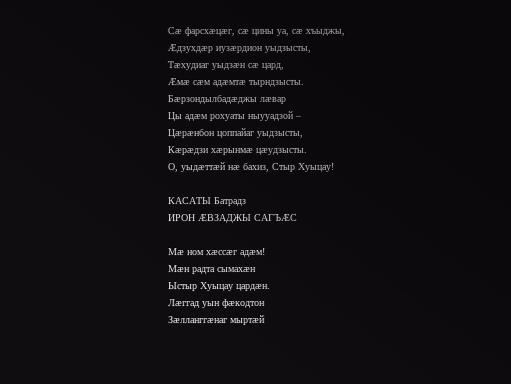Сæ фарсхæцæг, сæ цины уа, сæ хъыджы,
Æдзухдæр иузæрдион уыдзысты,
Тæхудиаг уыдзæн сæ цард,
Æмæ сæм адæмтæ тырндзысты.
Бæрзондылбадæджы лæвар
Цы адæм рохуаты ныууадзой –
Цæрæнбон цоппайаг уыдзысты,
Кæрæдзи хæрынмæ цæудзысты.
О, уыдæттæй нæ бахиз, Стыр Хуыцау!

КАСАТЫ Батрадз
ИРОН ÆВЗАДЖЫ САГЪÆС

Мæ ном хæссæг адæм!
Мæн радта сымахæн
Ыстыр Хуыцау цардæн.
Лæггад уын фæкодтон
Зæлланггæнаг мыртæй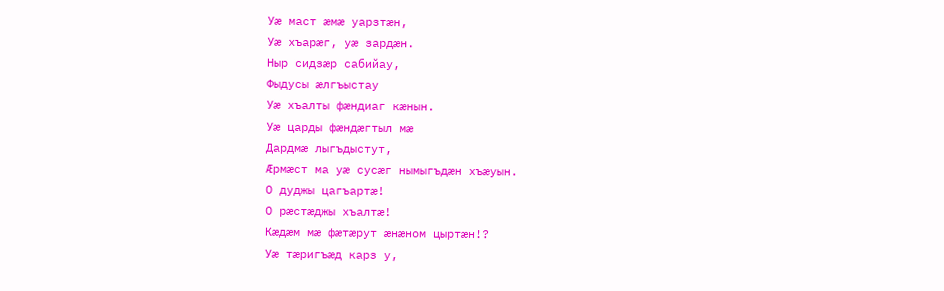Уæ маст æмæ уарзтæн,
Уæ хъарæг, уæ зардæн.
Ныр сидзæр сабийау,
Фыдусы æлгъыстау
Уæ хъалты фæндиаг кæнын.
Уæ царды фæндæгтыл мæ
Дардмæ лыгъдыстут,
Æрмæст ма уæ сусæг нымыгъдæн хъæуын.
О дуджы цагъартæ!
О рæстæджы хъалтæ!
Кæдæм мæ фæтæрут æнæном цыртæн!?
Уæ тæригъæд карз у,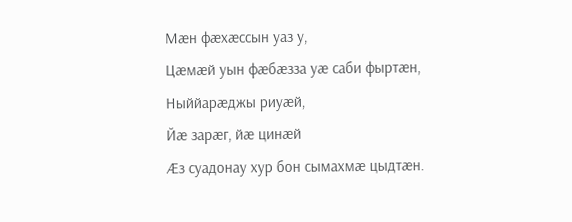Мæн фæхæссын уаз у,
Цæмæй уын фæбæзза уæ саби фыртæн,
Ныййарæджы риуæй,
Йæ зарæг, йæ цинæй
Æз суадонау хур бон сымахмæ цыдтæн.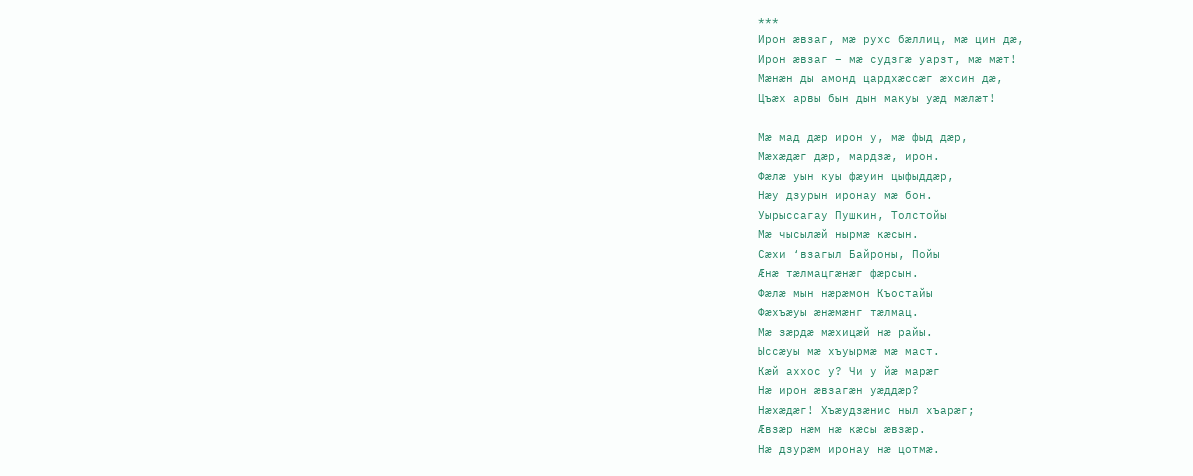***
Ирон æвзаг, мæ рухс бæллиц, мæ цин дæ,
Ирон æвзаг – мæ судзгæ уарзт, мæ мæт!
Мæнæн ды амонд цардхæссæг æхсин дæ,
Цъæх арвы бын дын макуы уæд мæлæт!

Мæ мад дæр ирон у, мæ фыд дæр,
Мæхæдæг дæр, мардзæ, ирон.
Фæлæ уын куы фæуин цыфыддæр,
Нæу дзурын иронау мæ бон.
Уырыссагау Пушкин, Толстойы
Мæ чысылæй нырмæ кæсын.
Сæхи ‘взагыл Байроны, Пойы
Æнæ тæлмацгæнæг фæрсын.
Фæлæ мын нæрæмон Къостайы
Фæхъæуы æнæмæнг тæлмац.
Мæ зæрдæ мæхицæй нæ райы.
Ыссæуы мæ хъуырмæ мæ маст.
Кæй аххос у? Чи у йæ марæг
Нæ ирон æвзагæн уæддæр?
Нæхæдæг! Хъæудзæнис ныл хъарæг;
Æвзæр нæм нæ кæсы æвзæр.
Нæ дзурæм иронау нæ цотмæ.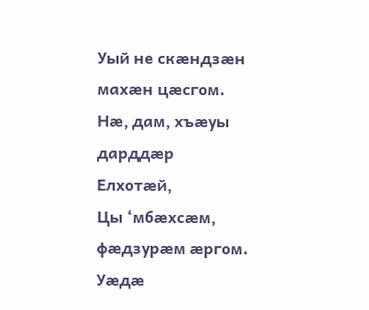Уый не скæндзæн махæн цæсгом.
Нæ, дам, хъæуы дарддæр Елхотæй,
Цы ‘мбæхсæм, фæдзурæм æргом.
Уæдæ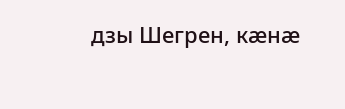дзы Шегрен, кæнæ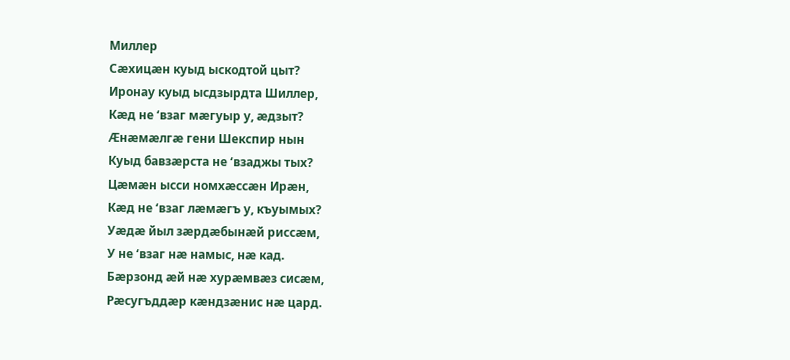Миллер
Сæхицæн куыд ыскодтой цыт?
Иронау куыд ысдзырдта Шиллер,
Кæд не ‘взаг мæгуыр у, æдзыт?
Æнæмæлгæ гени Шекспир нын
Куыд бавзæрста не ‘взаджы тых?
Цæмæн ысси номхæссæн Ирæн,
Кæд не ‘взаг лæмæгъ у, къуымых?
Уæдæ йыл зæрдæбынæй риссæм,
У не ‘взаг нæ намыс, нæ кад.
Бæрзонд æй нæ хурæмвæз сисæм,
Рæсугъддæр кæндзæнис нæ цард.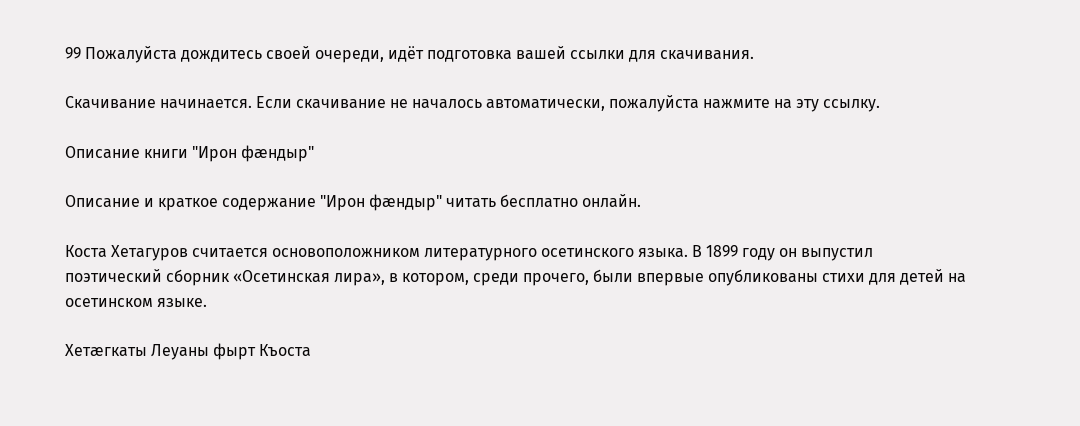99 Пожалуйста дождитесь своей очереди, идёт подготовка вашей ссылки для скачивания.

Скачивание начинается. Если скачивание не началось автоматически, пожалуйста нажмите на эту ссылку.

Описание книги "Ирон фæндыр"

Описание и краткое содержание "Ирон фæндыр" читать бесплатно онлайн.

Коста Хетагуров считается основоположником литературного осетинского языка. В 1899 году он выпустил поэтический сборник «Осетинская лира», в котором, среди прочего, были впервые опубликованы стихи для детей на осетинском языке.

Хетæгкаты Леуаны фырт Къоста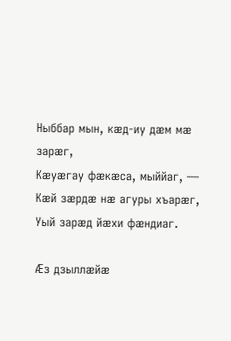Ныббар мын, кæд-иу дæм мæ зарæг,
Кæуæгау фæкæса, мыййаг, —
Кæй зæрдæ нæ агуры хъарæг,
Уый зарæд йæхи фæндиаг.

Æз дзыллæйæ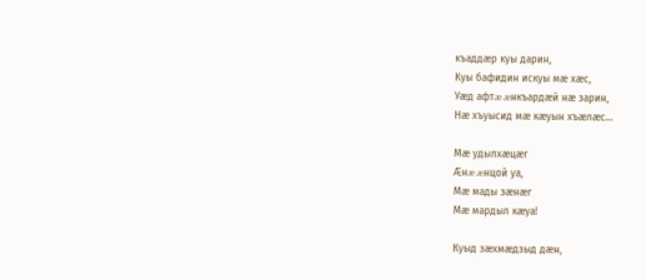къаддæр куы дарин,
Куы бафидин искуы мæ хæс,
Уæд афтæ æнкъардæй нæ зарин,
Нæ хъуысид мæ кæуын хъæлæс…

Мæ удылхæцæг
Æнæ æнцой уа,
Мæ мады зæнæг
Мæ мардыл кæуа!

Куыд зæхмæдзыд дæн,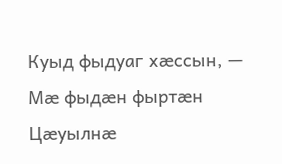Куыд фыдуаг хæссын, —
Мæ фыдæн фыртæн
Цæуылнæ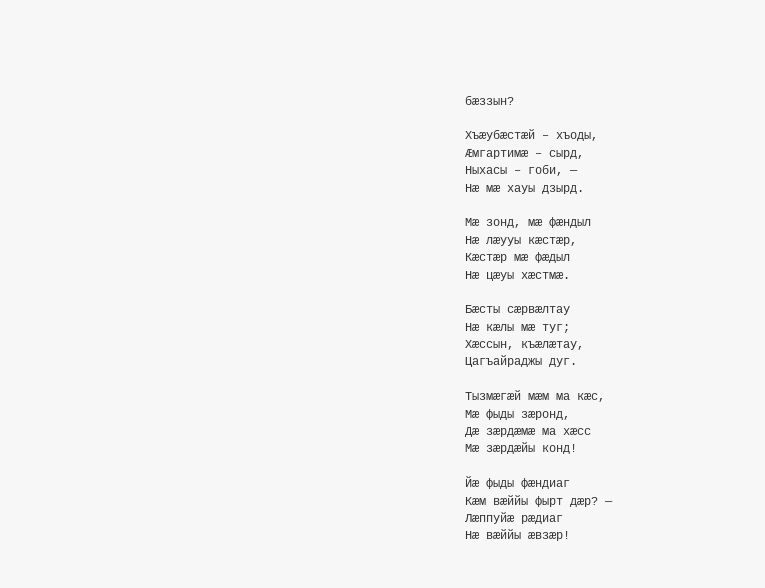бæззын?

Хъæубæстæй – хъоды,
Æмгартимæ – сырд,
Ныхасы – гоби, —
Нæ мæ хауы дзырд.

Мæ зонд, мæ фæндыл
Нæ лæууы кæстæр,
Кæстæр мæ фæдыл
Нæ цæуы хæстмæ.

Бæсты сæрвæлтау
Нæ кæлы мæ туг;
Хæссын, къæлæтау,
Цагъайраджы дуг.

Тызмæгæй мæм ма кæс,
Мæ фыды зæронд,
Дæ зæрдæмæ ма хæсс
Мæ зæрдæйы конд!

Йæ фыды фæндиаг
Кæм вæййы фырт дæр? —
Лæппуйæ рæдиаг
Нæ вæййы æвзæр!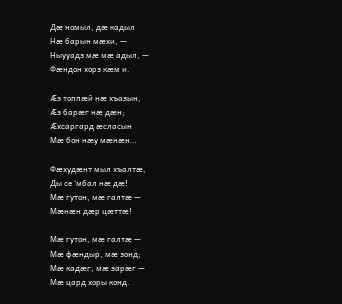Дæ номыл, дæ кадыл
Нæ барын мæхи, —
Ныууадз мæ мæ адыл, —
Фæндон хорз кæм и.

Æз топпæй нæ хъазын,
Æз барæг нæ дæн;
Æхсаргард æсласын
Мæ бон нæу мæнæн…

Фæхудæнт мыл хъалтæ,
Ды се ‘мбал нæ дæ!
Мæ гутон, мæ галтæ —
Мæнæн дæр цæттæ!

Мæ гутон, мæ галтæ —
Мæ фæндыр, мæ зонд;
Мæ кадæг, мæ зарæг —
Мæ цард хоры конд.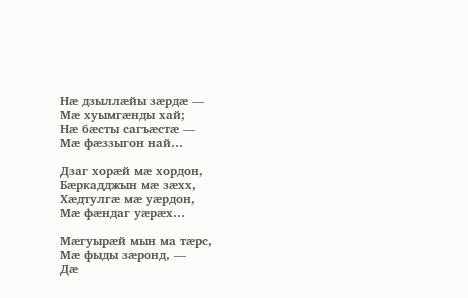Нæ дзыллæйы зæрдæ —
Мæ хуымгæнды хай;
Нæ бæсты сагъæстæ —
Мæ фæззыгон най…

Дзаг хорæй мæ хордон,
Бæркадджын мæ зæхх,
Хæдтулгæ мæ уæрдон,
Мæ фæндаг уæрæх…

Мæгуырæй мын ма тæрс,
Мæ фыды зæронд, —
Дæ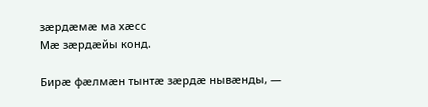зæрдæмæ ма хæсс
Мæ зæрдæйы конд.

Бирæ фæлмæн тынтæ зæрдæ нывæнды, —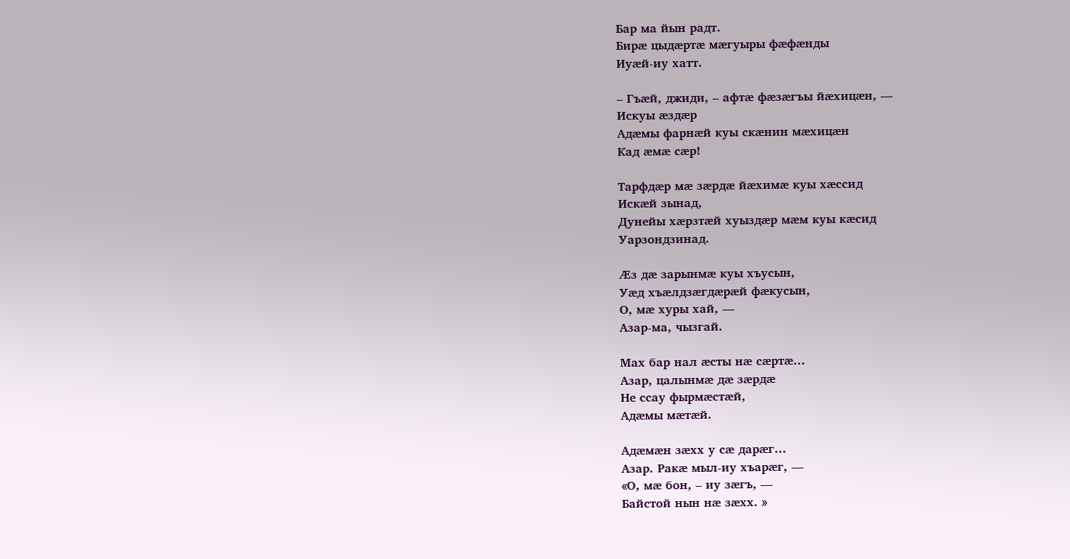Бар ма йын радт.
Бирæ цыдæртæ мæгуыры фæфæнды
Иуæй-иу хатт.

– Гъæй, джиди, – афтæ фæзæгъы йæхицæн, —
Искуы æздæр
Адæмы фарнæй куы скæнин мæхицæн
Кад æмæ сæр!

Тарфдæр мæ зæрдæ йæхимæ куы хæссид
Искæй зынад,
Дунейы хæрзтæй хуыздæр мæм куы кæсид
Уарзондзинад.

Æз дæ зарынмæ куы хъусын,
Уæд хъæлдзæгдæрæй фæкусын,
О, мæ хуры хай, —
Азар-ма, чызгай.

Мах бар нал æсты нæ сæртæ…
Азар, цалынмæ дæ зæрдæ
Не ссау фырмæстæй,
Адæмы мæтæй.

Адæмæн зæхх у сæ дарæг…
Азар. Ракæ мыл-иу хъарæг, —
«О, мæ бон, – иу зæгъ, —
Байстой нын нæ зæхх. »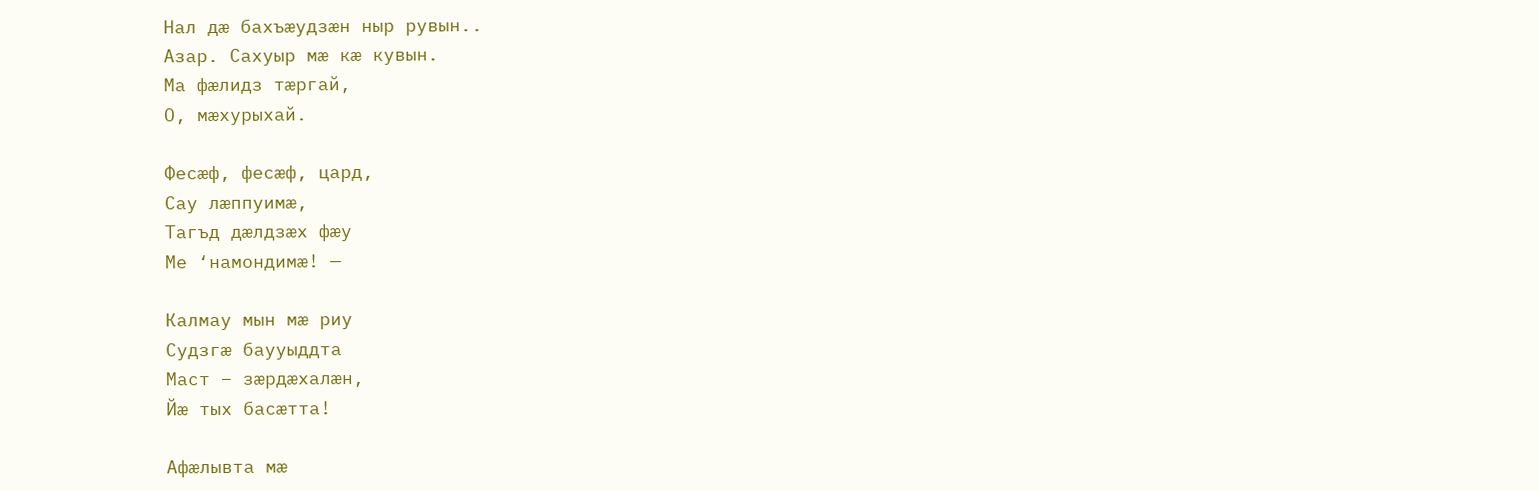Нал дæ бахъæудзæн ныр рувын..
Азар. Сахуыр мæ кæ кувын.
Ма фæлидз тæргай,
О, мæхурыхай.

Фесæф, фесæф, цард,
Сау лæппуимæ,
Тагъд дæлдзæх фæу
Ме ‘намондимæ! —

Калмау мын мæ риу
Судзгæ баууыддта
Маст – зæрдæхалæн,
Йæ тых басæтта!

Афæлывта мæ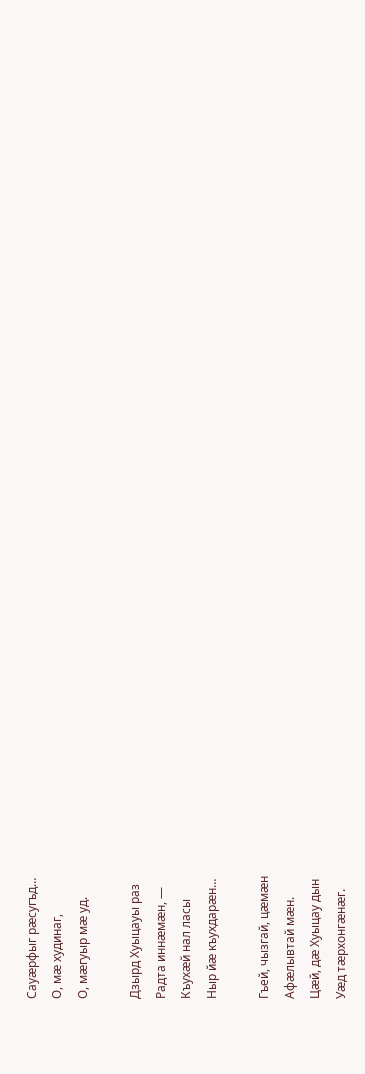Сауæрфыг рæсугъд…
О, мæ худинаг,
О, мæгуыр мæ уд.

Дзырд Хуыцауы раз
Радта иннæмæн, —
Къухæй нал ласы
Ныр йæ къухдарæн…

Гъей, чызгай, цæмæн
Афæлывтай мæн.
Цæй, дæ Хуыцау дын
Уæд тæрхонгæнæг.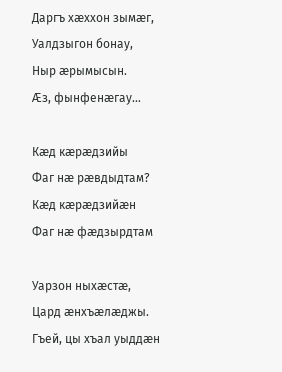Даргъ хæххон зымæг,
Уалдзыгон бонау,
Ныр æрымысын.
Æз, фынфенæгау…

Кæд кæрæдзийы
Фаг нæ рæвдыдтам?
Кæд кæрæдзийæн
Фаг нæ фæдзырдтам

Уарзон ныхæстæ,
Цард æнхъæлæджы.
Гъей, цы хъал уыддæн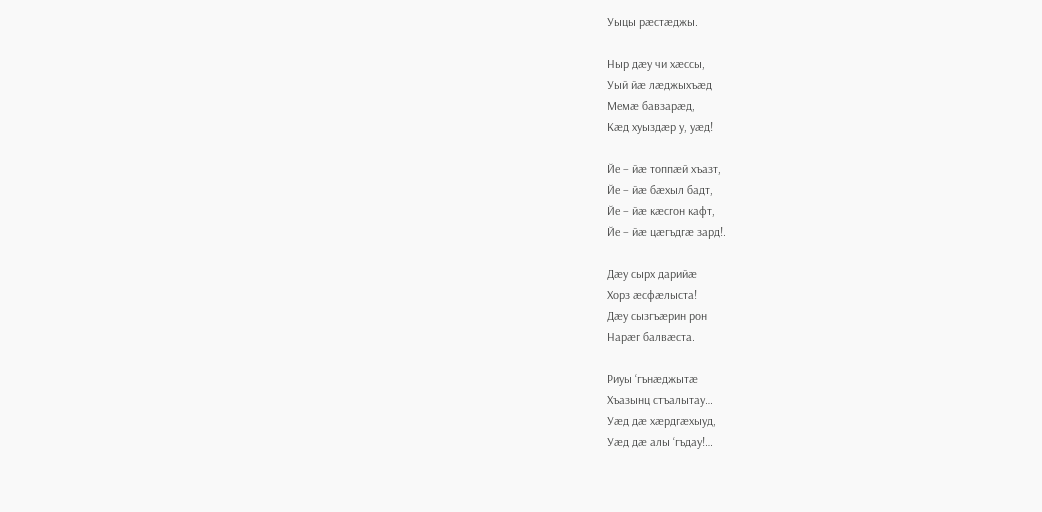Уыцы рæстæджы.

Ныр дæу чи хæссы,
Уый йæ лæджыхъæд
Мемæ бавзарæд,
Кæд хуыздæр у, уæд!

Йе – йæ топпæй хъазт,
Йе – йæ бæхыл бадт,
Йе – йæ кæсгон кафт,
Йе – йæ цæгъдгæ зард!.

Дæу сырх дарийæ
Хорз æсфæлыста!
Дæу сызгъæрин рон
Нарæг балвæста.

Риуы ‘гънæджытæ
Хъазынц стъалытау…
Уæд дæ хæрдгæхыуд,
Уæд дæ алы ‘гъдау!…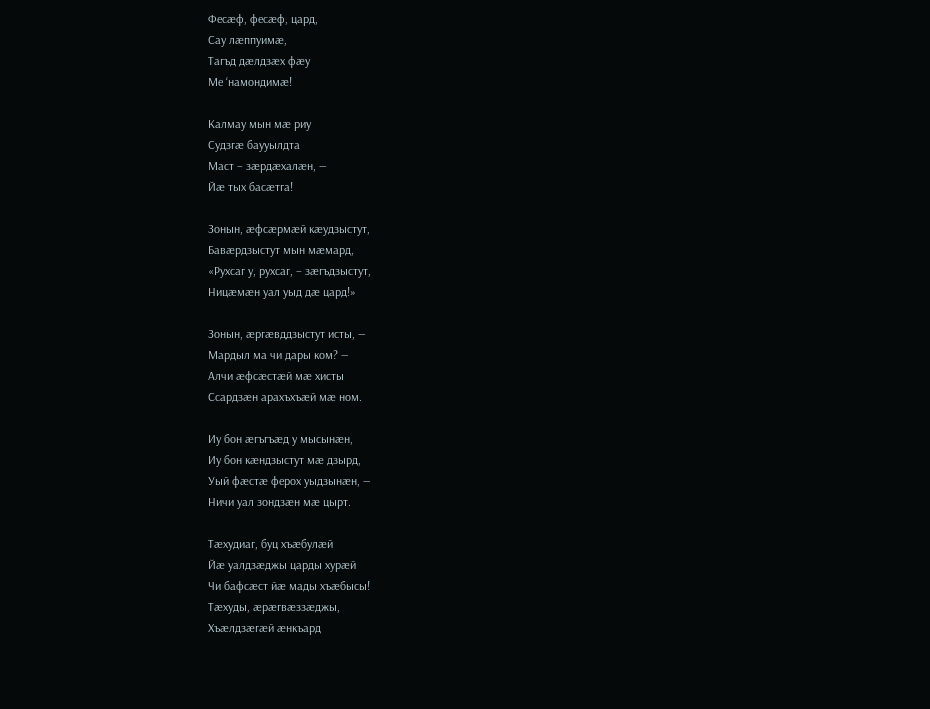Фесæф, фесæф, цард,
Сау лæппуимæ,
Тагъд дæлдзæх фæу
Ме ‘намондимæ!

Калмау мын мæ риу
Судзгæ баууылдта
Маст – зæрдæхалæн, —
Йæ тых басæтга!

Зонын, æфсæрмæй кæудзыстут,
Бавæрдзыстут мын мæмард,
«Рухсаг у, рухсаг, – зæгъдзыстут,
Ницæмæн уал уыд дæ цард!»

Зонын, æргæвддзыстут исты, —
Мардыл ма чи дары ком? —
Алчи æфсæстæй мæ хисты
Ссардзæн арахъхъæй мæ ном.

Иу бон æгъгъæд у мысынæн,
Иу бон кæндзыстут мæ дзырд,
Уый фæстæ ферох уыдзынæн, —
Ничи уал зондзæн мæ цырт.

Тæхудиаг, буц хъæбулæй
Йæ уалдзæджы царды хурæй
Чи бафсæст йæ мады хъæбысы!
Тæхуды, æрæгвæззæджы,
Хъæлдзæгæй æнкъард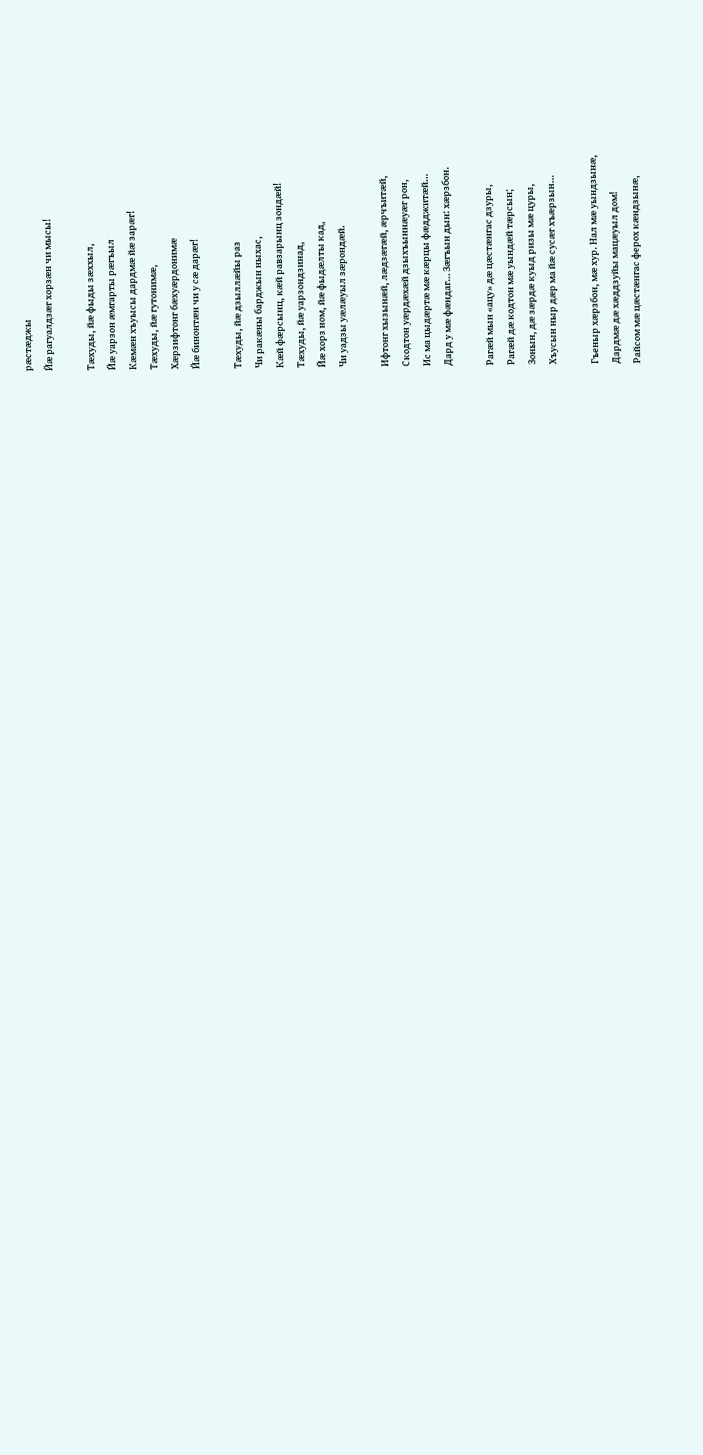рæстæджы
Йæ рагуалдзæг хорзæн чи мысы!

Тæхуды, йæ фыды зæххыл,
Йæ уарзон æмгарты рæгъыл
Кæмæн хъуысы дардмæ йæ зарæг!
Тæхуды, йæ гутонимæ,
Хæрзифтонг бæхуæрдонимæ
Йæ бинонтæн чи у сæ дарæг!

Тæхуды, йæ дзыллæйы раз
Чи ракæны барджын ныхас,
Кæй фæрсынц, кæй равзарынц зондæй!
Тæхуды, йæ уарзондзинад,
Йæ хорз ном, йæ фыдæлты кад,
Чи уадзы уæлæуыл зæрондæй.

Ифтонг хызынæй, лæдзæгæй, æрчъитæй,
Скодтон уæрдæхæй дзыхъыннæуæг рон,
Ис ма цыдæртæ мæ кæрцы фæдджитæй…
Дард у мæ фæндаг… Зæгъын дын: хæрзбон.

Рагæй мын «ацу» дæ цæстæнгас дзуры,
Рагæй дæ кодтон мæ уындæй тæрсын;
Зонын, дæ зæрдæ куыд ризы мæ цуры,
Хъусын ныр дæр ма йæ сусæг хъæрзын…

Гъеныр хæрзбон, мæ хур. Нал мæ уындзынæ,
Дардмæ дæ хæддзуйы мацæуыл дом!
Райсом мæ цæстæнгас ферох кæндзынæ,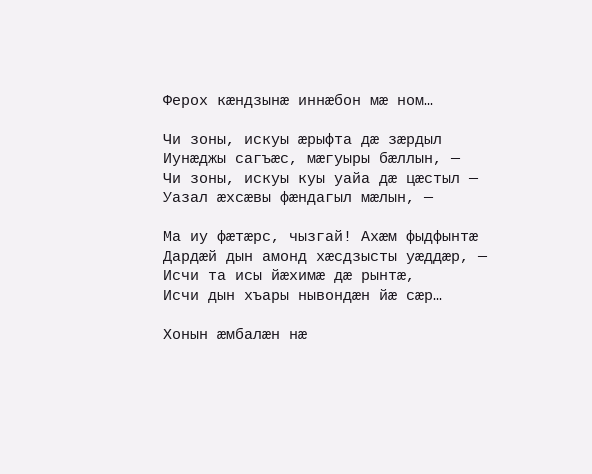Ферох кæндзынæ иннæбон мæ ном…

Чи зоны, искуы æрыфта дæ зæрдыл
Иунæджы сагъæс, мæгуыры бæллын, —
Чи зоны, искуы куы уайа дæ цæстыл —
Уазал æхсæвы фæндагыл мæлын, —

Ма иу фæтæрс, чызгай! Ахæм фыдфынтæ
Дардæй дын амонд хæсдзысты уæддæр, —
Исчи та исы йæхимæ дæ рынтæ,
Исчи дын хъары нывондæн йæ сæр…

Хонын æмбалæн нæ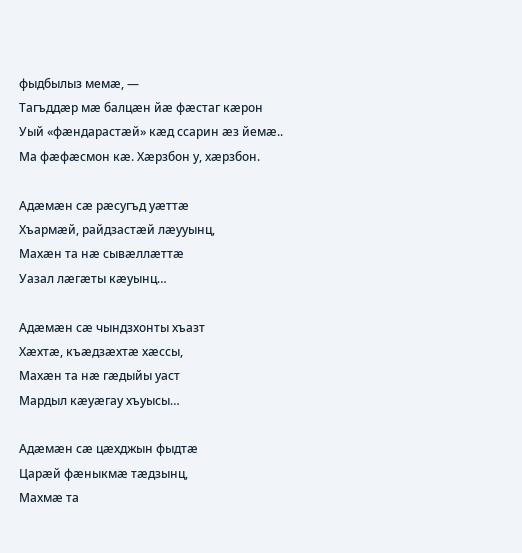фыдбылыз мемæ, —
Тагъддæр мæ балцæн йæ фæстаг кæрон
Уый «фæндарастæй» кæд ссарин æз йемæ..
Ма фæфæсмон кæ. Хæрзбон у, хæрзбон.

Адæмæн сæ рæсугъд уæттæ
Хъармæй, райдзастæй лæууынц,
Махæн та нæ сывæллæттæ
Уазал лæгæты кæуынц…

Адæмæн сæ чындзхонты хъазт
Хæхтæ, къæдзæхтæ хæссы,
Махæн та нæ гæдыйы уаст
Мардыл кæуæгау хъуысы…

Адæмæн сæ цæхджын фыдтæ
Царæй фæныкмæ тæдзынц,
Махмæ та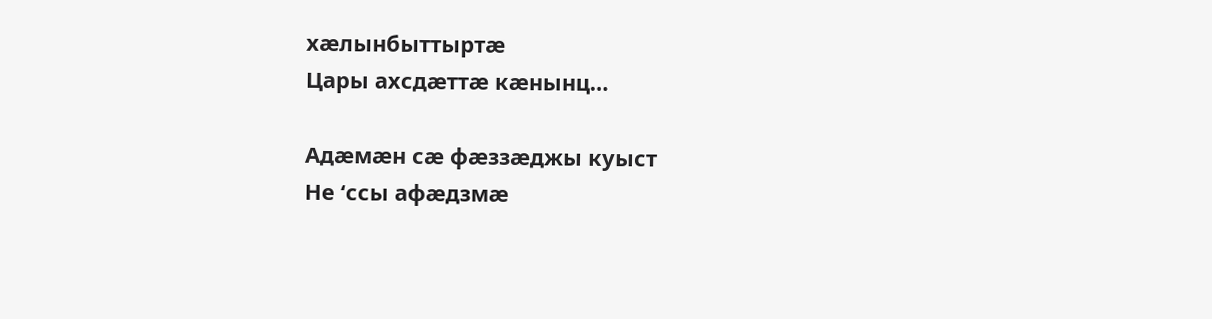хæлынбыттыртæ
Цары ахсдæттæ кæнынц…

Адæмæн сæ фæззæджы куыст
Не ‘ссы афæдзмæ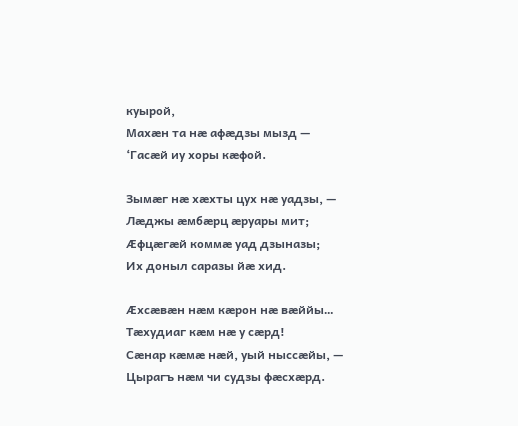куырой,
Махæн та нæ афæдзы мызд —
‘Гасæй иу хоры кæфой.

Зымæг нæ хæхты цух нæ уадзы, —
Лæджы æмбæрц æруары мит;
Æфцæгæй коммæ уад дзыназы;
Их доныл саразы йæ хид.

Æхсæвæн нæм кæрон нæ вæййы…
Тæхудиаг кæм нæ у сæрд!
Сæнар кæмæ нæй, уый ныссæйы, —
Цырагъ нæм чи судзы фæсхæрд.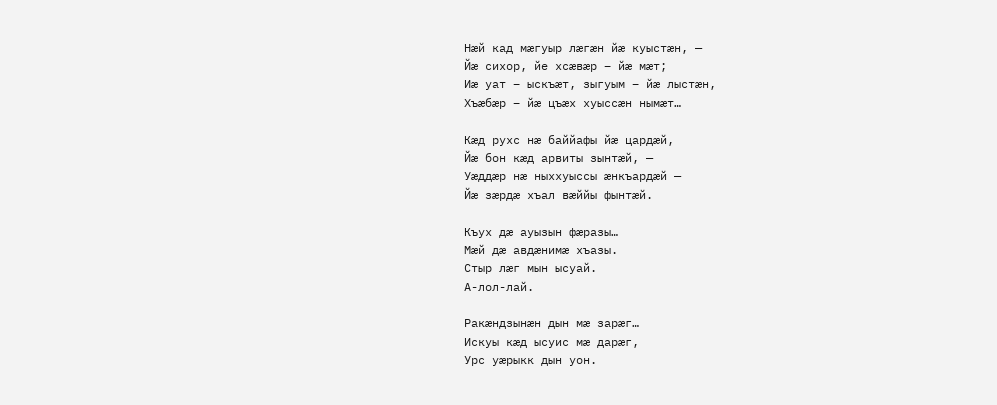Нæй кад мæгуыр лæгæн йæ куыстæн, —
Йæ сихор, йе хсæвæр – йæ мæт;
Иæ уат – ыскъæт, зыгуым – йæ лыстæн,
Хъæбæр – йæ цъæх хуыссæн нымæт…

Кæд рухс нæ баййафы йæ цардæй,
Йæ бон кæд арвиты зынтæй, —
Уæддæр нæ ныххуыссы æнкъардæй —
Йæ зæрдæ хъал вæййы фынтæй.

Къух дæ ауызын фæразы…
Мæй дæ авдæнимæ хъазы.
Стыр лæг мын ысуай.
А-лол-лай.

Ракæндзынæн дын мæ зарæг…
Искуы кæд ысуис мæ дарæг,
Урс уæрыкк дын уон.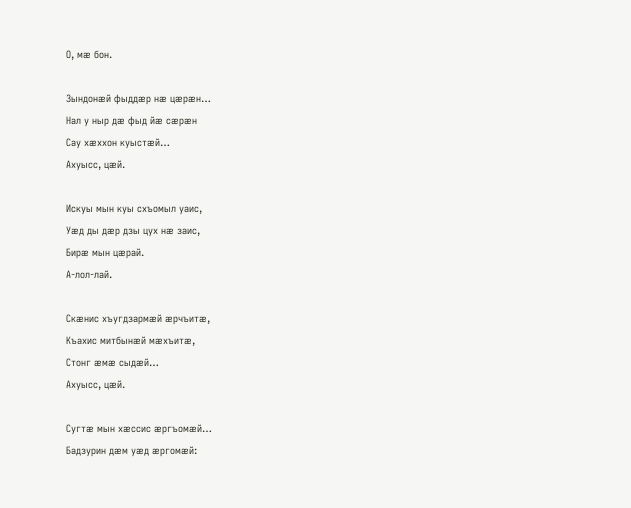О, мæ бон.

Зындонæй фыддæр нæ цæрæн…
Нал у ныр дæ фыд йæ сæрæн
Сау хæххон куыстæй…
Ахуысс, цæй.

Искуы мын куы схъомыл уаис,
Уæд ды дæр дзы цух нæ заис,
Бирæ мын цæрай.
А-лол-лай.

Скæнис хъугдзармæй æрчъитæ,
Къахис митбынæй мæхъитæ,
Стонг æмæ сыдæй…
Ахуысс, цæй.

Сугтæ мын хæссис æргъомæй…
Бадзурин дæм уæд æргомæй: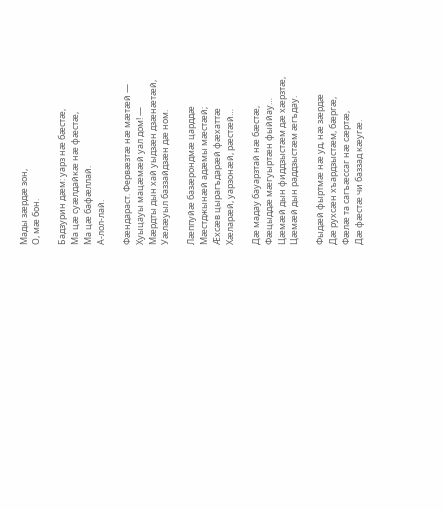Мады зæрдæ зон,
О, мæ бон.

Бадзурин дæм: уарз нæ бæстæ,
Ма цæ суæлдайкæ нæ фæстæ,
Ма цæ бафæллай.
А-лол-лай.

Фæндараст. Фервæзтæ нæ мæтæй —
Хуыцауы мацæмæй уал дом! —
Мæрдты дын хай уыдзæн дзæнæтæй,
Уæлæуыл баззайдзæн дæ ном.

Лæппуйæ базæрондмæ царддæ
Мæстджынæй адæмы мæстæй;
Æхсæв цырагъдарæй фæхаттæ
Хæларæй, уарзонæй, рæстæй…

Дæ мадау бауарзтай нæ бæстæ,
Фæцыддæ мæгуыртæн фыййау…
Цæмæй дын фиддзыстæм дæ хæрзтæ,
Цæмæй дын раддзыстæм æгъдау.

Фыдæй фыртмæ нæ уд, нæ зæрдæ
Дæ рухсæн хъардзыстæм, бæргæ,
Фæлæ та сагъæссаг нæ сæртæ,
Дæ фæстæ чи баззад кæугæ.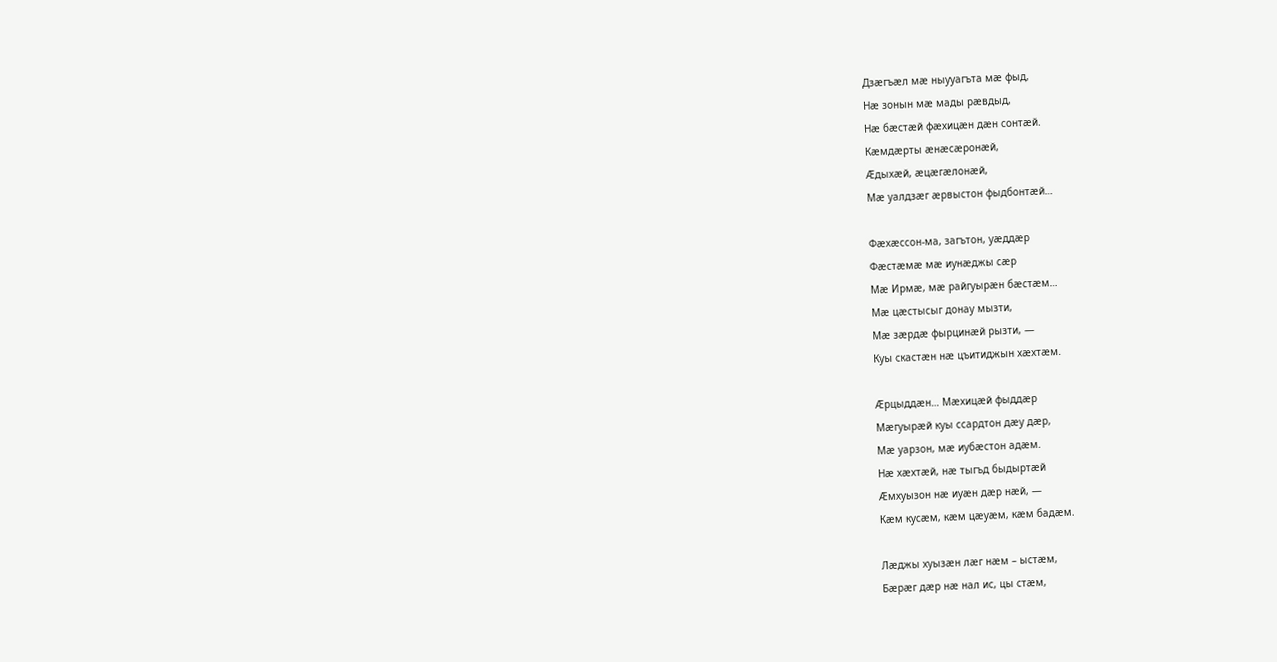Дзæгъæл мæ ныууагъта мæ фыд,
Нæ зонын мæ мады рæвдыд,
Нæ бæстæй фæхицæн дæн сонтæй.
Кæмдæрты æнæсæронæй,
Æдыхæй, æцæгæлонæй,
Мæ уалдзæг æрвыстон фыдбонтæй…

Фæхæссон-ма, загътон, уæддæр
Фæстæмæ мæ иунæджы сæр
Мæ Ирмæ, мæ райгуырæн бæстæм…
Мæ цæстысыг донау мызти,
Мæ зæрдæ фырцинæй рызти, —
Куы скастæн нæ цъитиджын хæхтæм.

Æрцыддæн… Мæхицæй фыддæр
Мæгуырæй куы ссардтон дæу дæр,
Мæ уарзон, мæ иубæстон адæм.
Нæ хæхтæй, нæ тыгъд быдыртæй
Æмхуызон нæ иуæн дæр нæй, —
Кæм кусæм, кæм цæуæм, кæм бадæм.

Лæджы хуызæн лæг нæм – ыстæм,
Бæрæг дæр нæ нал ис, цы стæм,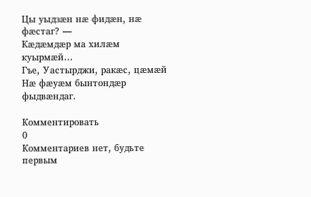Цы уыдзæн нæ фидæн, нæ фæстаг? —
Кæдæмдæр ма хилæм куырмæй…
Гъе, Уастырджи, ракæс, цæмæй
Нæ фæуæм бынтондæр фыдвæндаг.

Комментировать
0
Комментариев нет, будьте первым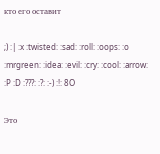кто его оставит

;) :| :x :twisted: :sad: :roll: :oops: :o :mrgreen: :idea: :evil: :cry: :cool: :arrow: :P :D :???: :?: :-) :!: 8O

Это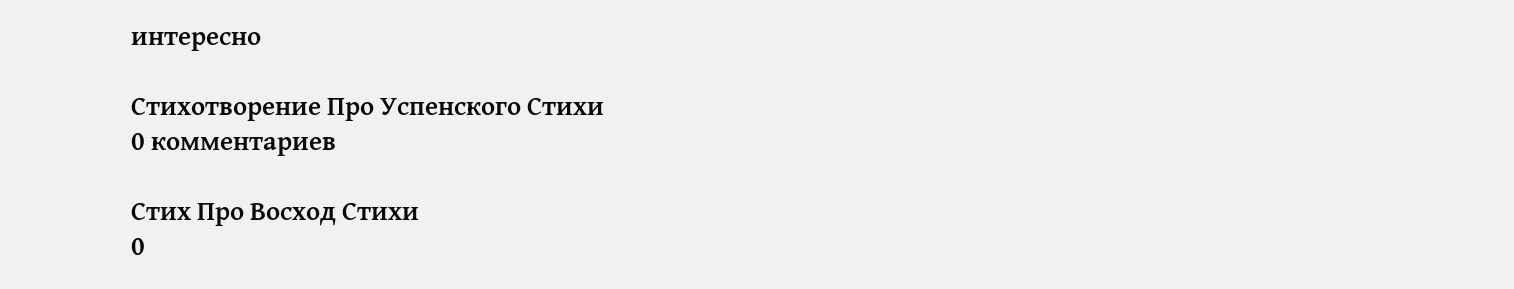интересно

Стихотворение Про Успенского Стихи
0 комментариев

Стих Про Восход Стихи
0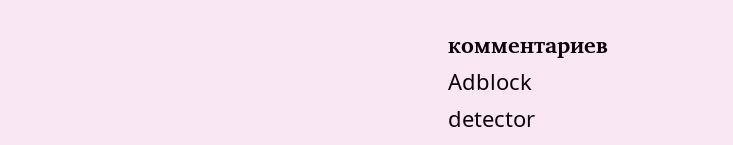комментариев
Adblock
detector